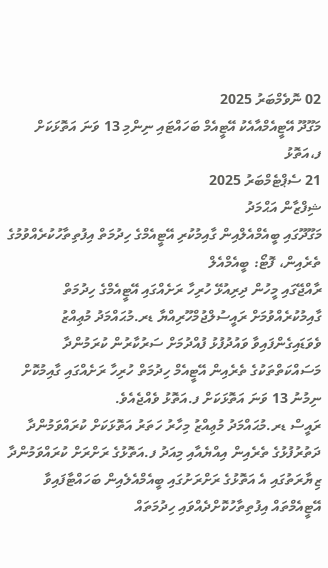02 ނޮވެމްބަރު 2025
މަގޫދޫ އޭޓީއެމްއާއެކު އޭޓީއެމް ބަހައްޓައި ނިންމި 13 ވަނަ އަތޮޅަކަށް ފ،އަތޮޅު
21 ސެޕްޓެމްބަރު 2025
ޝިފްޒާން އަޙްމަދު
މަގޫދޫގައި ބީއެމްއެލްއިން ގާއިމުކުރި އޭޓީއެމްގެ ހިދުމަތް އިފުތިތާހުކުރެއްވުމުގެ ތެރެއިން، ފޮޓޯ: ބީއެމްއެލް
ރާއްޖޭގައި މީހުން ދިރިއުޅޭ ހުރިހާ ރަށެއްގައި އޭޓީއެމްގެ ހިދުމަތް ގާއިމުކުރެއްވުމަށް ރައީސުލްޖުމްހޫރިއްޔާ ޑރ.މުޙައްމަދު މުޢިއްޒު ވެވަޑައިގެންފައިވާ ވައުދުފުޅު ފުއްދުމަށް ސަރުކާރުން ކުރަމުންދާ މަސައްކަތްތަކުގެ ތެރެއިން އޭޓީއެމް ހިދުމަތް ހުރިހާ ރަށެއްގައި ގާއިމުކޮށް ނިމުނު 13 ވަނަ އަތޮޅަކަށް ފ.އަތޮޅު ވެއްޖެއެވެ.
ރައީސް ޑރ.މުޙައްމަދު މުޢިއްޒު މިހާރު ހަތަރު އަތޮޅަކަށް ކުރައްވަމުންދާ ދަތުރުފުޅުގެ ތެރެއިން އިއްޔެއާއި މިއަދު ފ.އަތޮޅުގެ ރަށްރަށް ކުރައްވަމުންދާ ޒިޔާރަތުގައި އެ އަތޮޅުގެ ރަށްރަށުގައި ބީއެމްއެލެއިން ބަހައްޓާފައިވާ އޭޓީއެމްތައް އިފުތިތާހުކޮށްދެއްވައި ހިދުމަތައް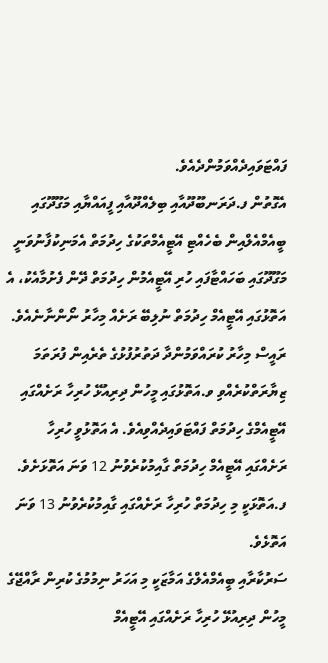ފައްޓަވައިދެއްވަމުންދެއެވެ.
އެގޮތުން ފ.ދަރަނބޫދޫއާއި ބިލެއްދޫއާއި ފީއައްޔާއި މަގޫދޫގައި ބީއެމްއެލްއިން ބެހެއްޓި އޭޓީއެމްތަކުގެ ހިދުމަތް އެމަނިކުފާނުވަނީ މަގޫދޫގައި ބަހައްޓާފައި ހުރި އޭޓީއެމުން ހިދުމަތް ދޭން ފެށުމާއެކު، އެ އަތޮޅުގައި އޭޓީއެމް ހިދުމަތް ނުލިބޭ ރަށެއް މިހާރު ނޯންނާނެއެވެ.
ރައީސް މިހާރު ކުރައްވަމުންދާ ދަތުރުފުޅުގެ ތެރެއިން ފުރަތަމަ ޒިޔާރަތްކުރެއްވި ވ.އަތޮޅުގައި މީހުން ދިރިއުޅޭ ހުރިހާ ރަށެއްގައި އޭޓީއެމްގެ ހިދުމަތް ފައްޓަވައިދެއްވިއެވެ. އެ އަތޮޅުވީ ހުރިހާ ރަށެއްގައި އޭޓީއެމް ހިދުމަތް ގާއިމުކުރެވުނު 12 ވަނަ އަތޮޅަށެވެ. ފ.އަތޮޅަކީ މި ހިދުމަތް ހުރިހާ ރަށެއްގައި ގާއިމުކުރެވުނު 13 ވަނަ އަތޮޅެވެ.
ސަރުކާރާއި ބީއެމްއެލްގެ އަމާޒަކީ މި އަހަރު ނިމުމުގެ ކުރިން ރާއްޖޭގެ މީހުން ދިރިއުޅޭ ހުރިހާ ރަށެއްގައި އޭޓީއެމް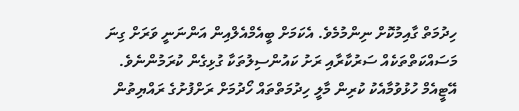ހިދުމަތް ގާއިމުކޮށް ނިންމުމެވެ. އެކަމަށް ބީއެމްއެލްއިން އަންނަނީ ވަރަށް ގިނަ މަސައްކަތްތަކެއް ސަރުކާރާއި ރަށު ކައުންސިލުތަކާ ގުޅިގެން ކުރަމުންނެވެ.
އޭޓީއެމް ހުޅުވުމާއެކު ކުރިން މާލީ ހިދުމަތްތައް ހޯދުމަށް ރަށްފުށުގެ ރައްޔިތުން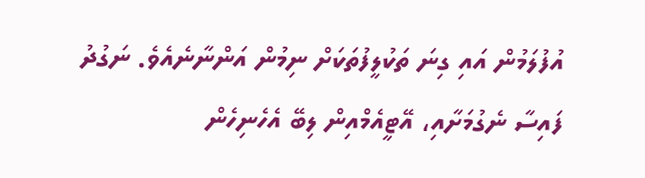އުފުލަމުން އައި ގިނަ ތަކުލީފުތަކަށް ނިމުން އަންނާނެއެވެ. ނަގުދު ފައިސާ ނެގުމަށާއި، އޭޓީއެމްއިން ލިބޭ އެހެނިހެން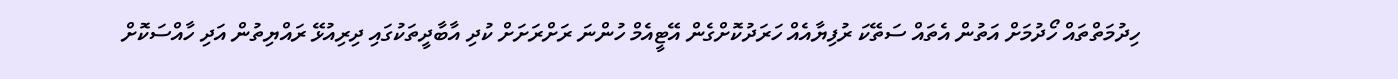ހިދުމަތްތައް ހޯދުމަށް އަތުން އެތައް ސަތޭކަ ރުފިޔާއެއް ހަރަދުކޮށްގެން އޭޓީއެމް ހުންނަ ރަށްރަށަށް ކުދި އާބާދީތަކުގައި ދިރިއުޅޭ ރައްޔިތުން އަދި ހާއްސަކޮށް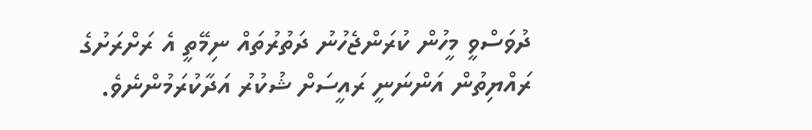ދުވަސްވީ މީހުން ކުރަންޖެހުނު ދަތުރުތައް ނިމޭތީ އެ ރަށްރަށުގެ ރައްޔިތުން އަންނަނީ ރައީސަށް ޝުކުރު އަދާކުރަމުންނެވެ.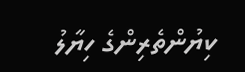ކިޔުންތެރިންގެ ހިޔާލު